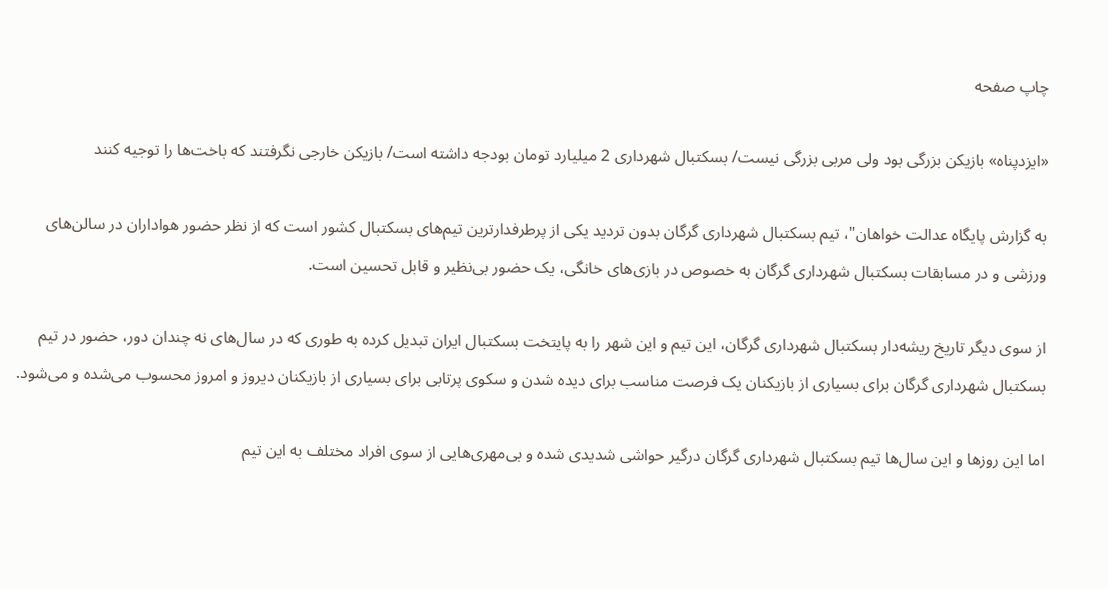چاپ صفحه

«ایزدپناه» بازیکن بزرگی بود ولی مربی بزرگی نیست/ بسکتبال شهرداری 2 میلیارد تومان بودجه داشته است/ بازیکن خارجی نگرفتند که باخت‌ها را توجیه کنند

به گزارش پایگاه عدالت خواهان"، تیم بسکتبال شهرداری گرگان بدون تردید یکی از پرطرفدارترین تیم‌های بسکتبال کشور است که از نظر حضور هواداران در سالن‌های ورزشی و در مسابقات بسکتبال شهرداری گرگان به خصوص در بازی‌های خانگی، یک حضور بی‌نظیر و قابل تحسین است.

از سوی دیگر تاریخ ریشه‌دار بسکتبال شهرداری گرگان، این تیم و این شهر را به پایتخت بسکتبال ایران تبدیل کرده به طوری که در سال‌های نه چندان دور، حضور در تیم بسکتبال شهرداری گرگان برای بسیاری از بازیکنان یک فرصت مناسب برای دیده شدن و سکوی پرتابی برای بسیاری از بازیکنان دیروز و امروز محسوب می‌شده و می‌شود.

اما این روزها و این سال‌ها تیم بسکتبال شهرداری گرگان درگیر حواشی شدیدی شده و بی‌مهری‌هایی از سوی افراد مختلف به این تیم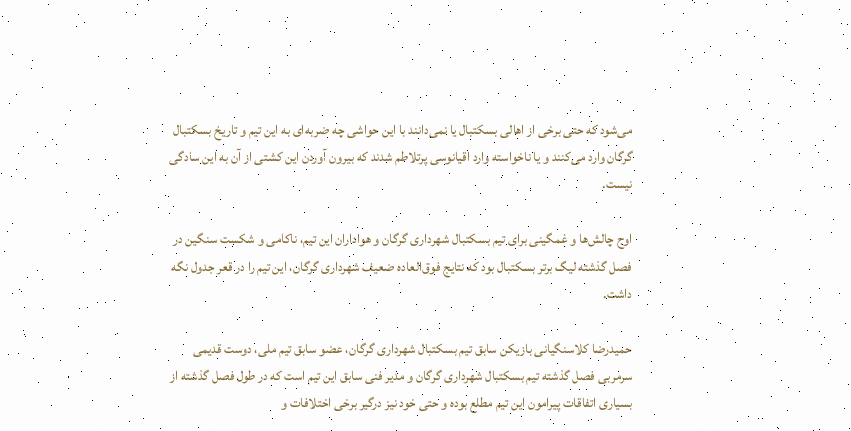می‌شود که حتی برخی از اهالی بسکتبال یا نمی‌دانند با این حواشی چه ضربه‌ای به این تیم و تاریخ بسکتبال گرگان وارد می‌کنند و یا ناخواسته وارد اقیانوسی پرتلاطم شدند که بیرون آوردن این کشتی از آن به این سادگی نیست.

اوج چالش‌ها و غمگینی برای تیم بسکتبال شهرداری گرگان و هواداران این تیم، ناکامی و شکست سنگین در فصل گذشته لیگ برتر بسکتبال بود که نتایج فوق‌العاده ضعیف شهرداری گرگان، این تیم را در قعر جدول نگه داشت.

حمیدرضا کلاسنگیانی بازیکن سابق تیم بسکتبال شهرداری گرگان، عضو سابق تیم ملی، دوست قدیمی سرمربی فصل گذشته تیم بسکتبال شهرداری گرگان و مدیر فنی سابق این تیم است که در طول فصل گذشته از بسیاری اتفاقات پیرامون این تیم مطلع بوده و حتی خود نیز درگیر برخی اختلافات و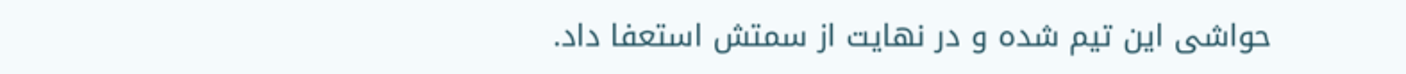حواشی این تیم شده و در نهایت از سمتش استعفا داد.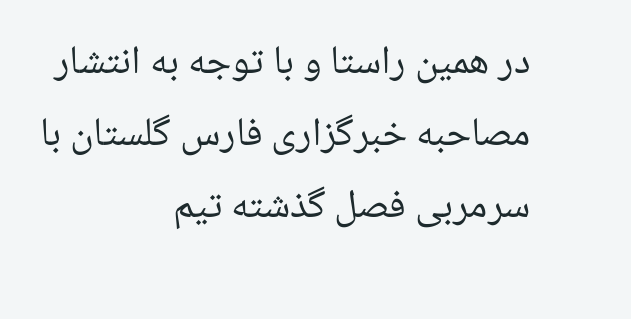در همین راستا و با توجه به انتشار مصاحبه خبرگزاری فارس گلستان با سرمربی فصل گذشته تیم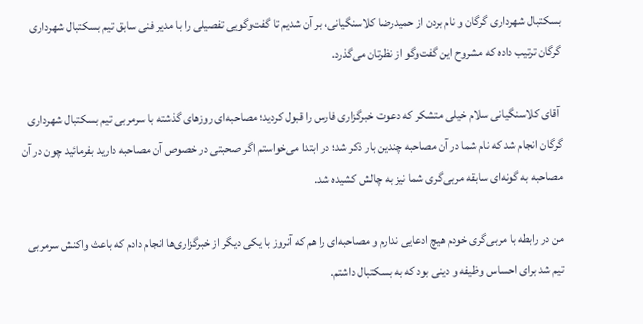بسکتبال شهرداری گرگان و نام بردن از حمیدرضا کلاسنگیانی، بر آن شدیم تا گفت‌وگویی تفصیلی را با مدیر فنی سابق تیم بسکتبال شهرداری گرگان ترتیب داده که مشروح این گفت‌وگو از نظرتان می‌گذرد.

 آقای کلاسنگیانی سلام خیلی متشکر که دعوت خبرگزاری فارس را قبول کردید؛ مصاحبه‌ای روزهای گذشته با سرمربی تیم بسکتبال شهرداری گرگان انجام شد که نام شما در آن مصاحبه چندین بار ذکر شد؛ در ابتدا می‌خواستم اگر صحبتی در خصوص آن مصاحبه دارید بفرمائید چون در آن مصاحبه به گونه‌ای سابقه مربی‌گری شما نیز به چالش کشیده شد.

من در رابطه با مربی‌گری خودم هیچ ادعایی ندارم و مصاحبه‌ای را هم که آنروز با یکی دیگر از خبرگزاری‌ها انجام دادم که باعث واکنش سرمربی تیم شد برای احساس وظیفه و دینی بود که به بسکتبال داشتم.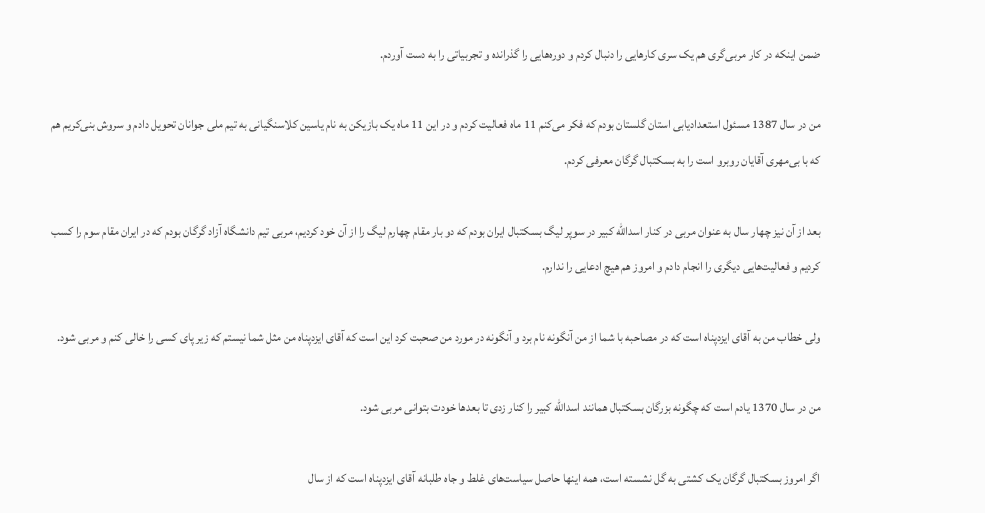ضمن اینکه در کار مربی‌گری هم یک سری کارهایی را دنبال کردم و دوره‌هایی را گذرانده و تجربیاتی را به دست آوردم.

من در سال 1387 مسئول استعدادیابی استان گلستان بودم که فکر می‌کنم 11 ماه فعالیت کردم و در این 11 ماه یک بازیکن به نام یاسین کلاسنگیانی به تیم ملی جوانان تحویل دادم و سروش بنی‌کریم هم که با بی‌مهری آقایان روبرو است را به بسکتبال گرگان معرفی کردم.

بعد از آن نیز چهار سال به عنوان مربی در کنار اسدالله کبیر در سوپر لیگ بسکتبال ایران بودم که دو بار مقام چهارم لیگ را از آن خود کردیم، مربی تیم دانشگاه آزاد گرگان بودم که در ایران مقام سوم را کسب کردیم و فعالیت‌هایی دیگری را انجام دادم و امروز هم هیچ ادعایی را ندارم.

ولی خطاب من به آقای ایزدپناه است که در مصاحبه با شما از من آنگونه نام برد و آنگونه در مورد من صحبت کرد این است که آقای ایزدپناه من مثل شما نیستم که زیر پای کسی را خالی کنم و مربی شود.

من در سال 1370 یادم است که چگونه بزرگان بسکتبال همانند اسدالله کبیر را کنار زدی تا بعدها خودت بتوانی مربی شود.

اگر امروز بسکتبال گرگان یک کشتی به گل نشسته است، همه اینها حاصل سیاست‌های غلط و جاه طلبانه آقای ایزدپناه است که از سال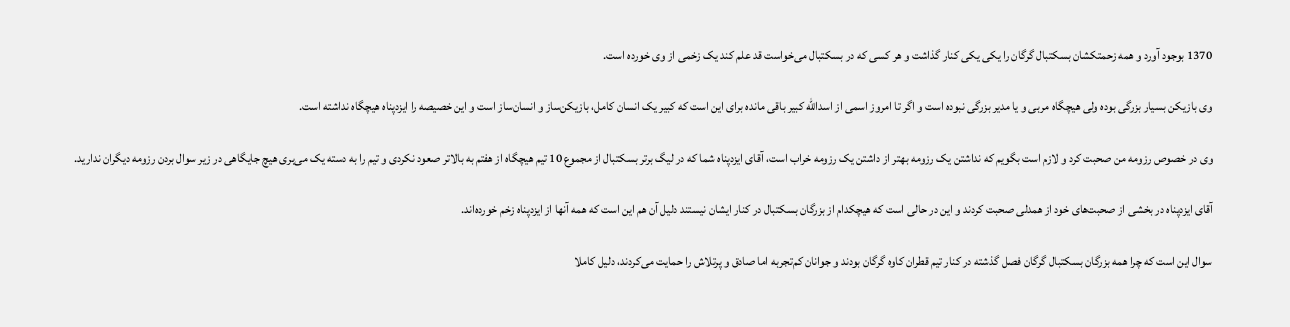1370 بوجود آورد و همه زحمتکشان بسکتبال گرگان را یکی یکی کنار گذاشت و هر کسی که در بسکتبال می‌خواست قد علم کند یک زخمی از وی خورده است.

وی بازیکن بسیار بزرگی بوده ولی هیچگاه مربی و یا مدیر بزرگی نبوده است و اگر تا امروز اسمی از اسدالله کبیر باقی مانده برای این است که کبیر یک انسان کامل، بازیکن‌ساز و انسان‌ساز است و این خصیصه را ایزدپناه هیچگاه نداشته است.

وی در خصوص رزومه من صحبت کرد و لازم است بگویم که نداشتن یک رزومه بهتر از داشتن یک رزومه خراب است، آقای ایزدپناه شما که در لیگ برتر بسکتبال از مجموع 10 تیم هیچگاه از هفتم به بالاتر صعود نکردی و تیم را به دسته یک می‌بری هیچ جایگاهی در زیر سوال بردن رزومه دیگران ندارید.

آقای ایزدپناه در بخشی از صحبت‌های خود از همدلی صحبت کردند و این در حالی است که هیچکدام از بزرگان بسکتبال در کنار ایشان نیستند دلیل آن هم این است که همه آنها از ایزدپناه زخم خورده‌اند.

سوال این است که چرا همه بزرگان بسکتبال گرگان فصل گذشته در کنار تیم قطران کاوه گرگان بودند و جوانان کم‌تجربه اما صادق و پرتلاش را حمایت می‌کردند، دلیل کاملا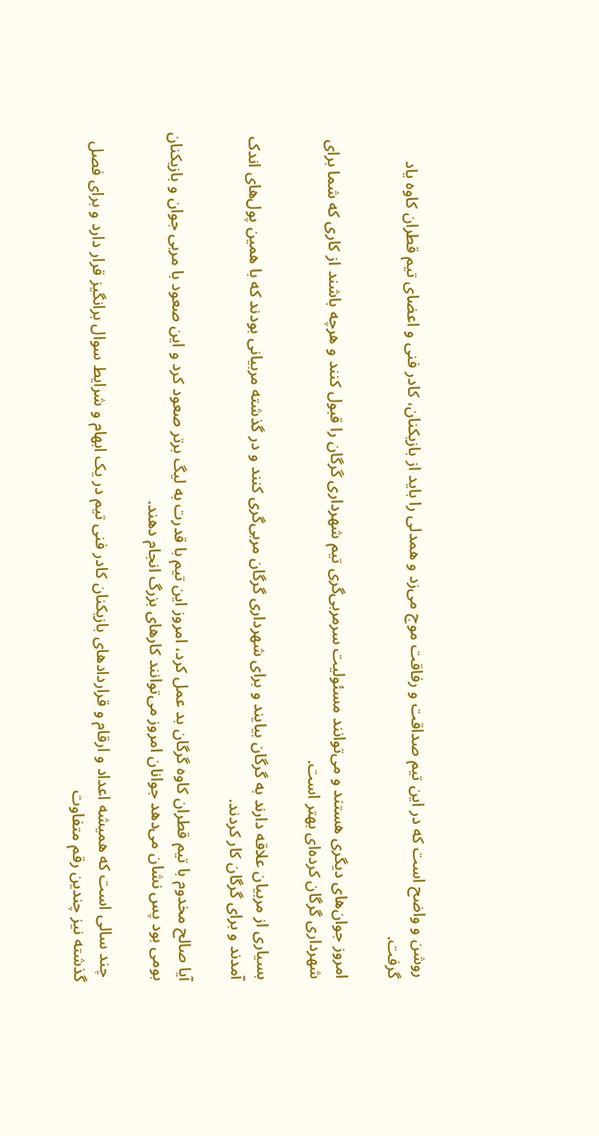روشن و واضح است که در این تیم صداقت و رفاقت موج می‌زد و همدلی را باید از بازیکنان، کادر فنی و اعضای تیم قطران کاوه یاد گرفت.

امروز جوان‌های دیگری هستند و می‌توانند مسئولیت سرمربی‌گری تیم شهرداری گرگان را قبول کنند و هرچه باشند از کاری که شما برای شهرداری گرگان کرده‌ای بهتر است.

بسیاری از مربیان علاقه دارند به گرگان بیایند و برای شهرداری گرگان مربی‌گری کنند و در گذشته مربیانی بودند که با همین پول‌های اندک آمدند و برای گرگان کار کردند.

آیا صالح مخدوم با تیم قطران کاوه گرگان بد عمل کرد، امروز این تیم با قدرت به لیگ برتر صعود کرد و این صعود با مربی جوان و بازیکنان بومی بود پس نشان می‌دهد جوانان امروز می‌توانند کارهای بزرگ انجام دهند.

 چند سالی است که همیشه اعداد و ارقام و قراردادهای بازیکنان کادر فنی تیم در یک ابهام و شرایط سوال برانگیز قرار دارد و برای فصل گذشته نیز چندین رقم متفاوت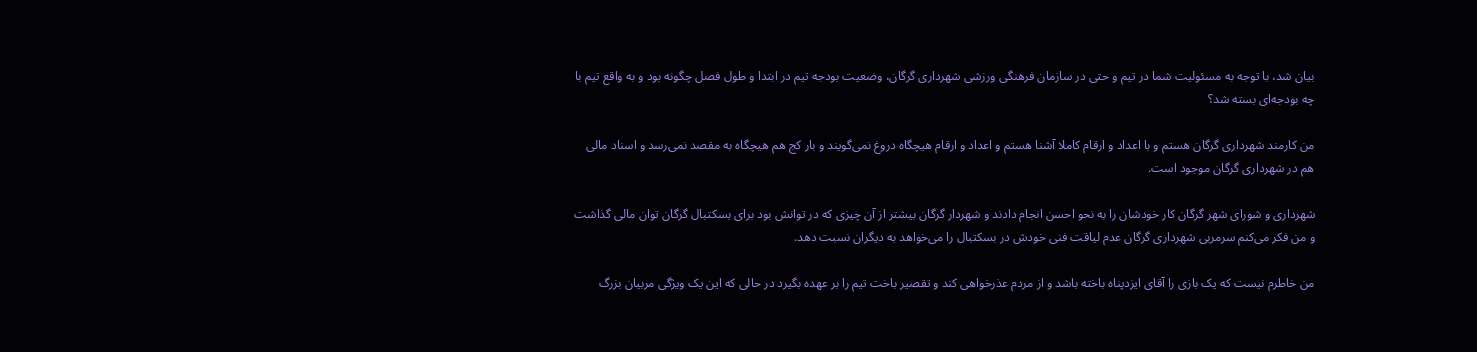بیان شد، با توجه به مسئولیت شما در تیم و حتی در سازمان فرهنگی ورزشی شهرداری گرگان، وضعیت بودجه تیم در ابتدا و طول فصل چگونه بود و به واقع تیم با چه بودجه‌ای بسته شد؟

من کارمند شهرداری گرگان هستم و با اعداد و ارقام کاملا آشنا هستم و اعداد و ارقام هیچگاه دروغ نمی‌گویند و بار کج هم هیچگاه به مقصد نمی‌رسد و اسناد مالی هم در شهرداری گرگان موجود است.

شهرداری و شورای شهر گرگان کار خودشان را به نحو احسن انجام دادند و شهردار گرگان بیشتر از آن چیزی که در توانش بود برای بسکتبال گرگان توان مالی گذاشت و من فکر می‌کنم سرمربی شهرداری گرگان عدم لیاقت فنی خودش در بسکتبال را می‌خواهد به دیگران نسبت دهد.

من خاطرم نیست که یک بازی را آقای ایزدپناه باخته باشد و از مردم عذرخواهی کند و تقصیر باخت تیم را بر عهده بگیرد در حالی که این یک ویژگی مربیان بزرگ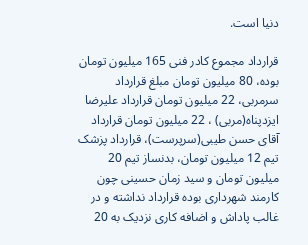دنیا است.

قرارداد مجموع کادر فنی 165 میلیون تومان بوده، 80 میلیون تومان مبلغ قرارداد سرمربی، 22 میلیون تومان قرارداد علیرضا ایزدپناه(مربی) ، 22 میلیون تومان قرارداد آقای حسن طیبی(سرپرست)، قرارداد پزشک تیم 12 میلیون تومان، بدنساز تیم 20 میلیون تومان و سید زمان حسینی چون کارمند شهرداری بوده قرارداد نداشته و در غالب پاداش و اضافه کاری نزدیک به 20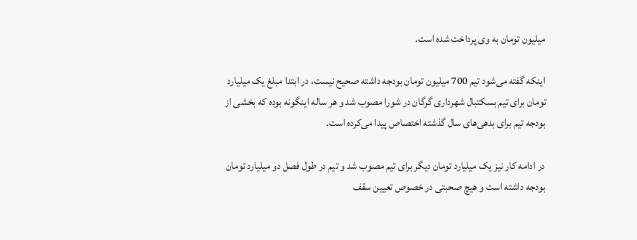میلیون تومان به وی پرداخت شده است.

اینکه گفته می‌شود تیم 700 میلیون تومان بودجه داشته صحیح نیست، در ابتدا مبلغ یک میلیارد تومان برای تیم بسکتبال شهرداری گرگان در شورا مصوب شد و هر ساله اینگونه بوده که بخشی از بودجه تیم برای بدهی‌های سال گذشته اختصاص پیدا می‌کرده است.

در ادامه کار نیز یک میلیارد تومان دیگر برای تیم مصوب شد و تیم در طول فصل دو میلیارد تومان بودجه داشته است و هیچ صحبتی در خصوص تعیین سقف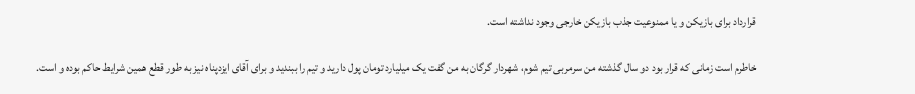قرارداد برای بازیکن و یا ممنوعیت جذب بازیکن خارجی وجود نداشته است.

خاطرم است زمانی که قرار بود دو سال گذشته من سرمربی تیم شوم، شهردار گرگان به من گفت یک میلیارد تومان پول دارید و تیم را ببندید و برای آقای ایزدپناه نیز به طور قطع همین شرایط حاکم بوده و است.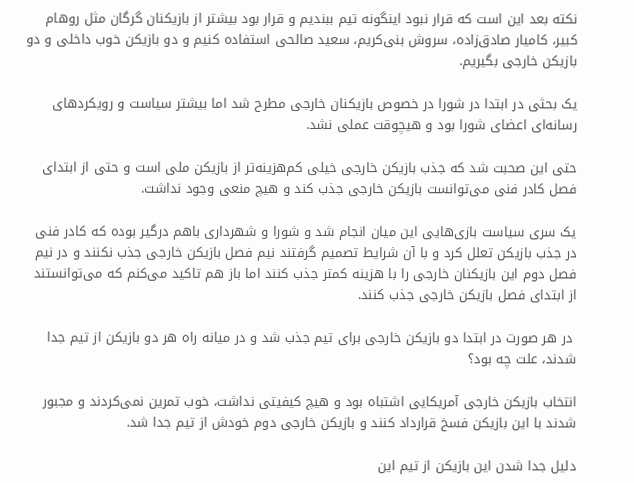نکته بعد این است که قرار نبود اینگونه تیم ببندیم و قرار بود بیشتر از بازیکنان گرگان مثل روهام کبیر، کامیار صادق‌زاده، سروش بنی‌کریم، سعید صالحی استفاده کنیم و دو بازیکن خوب داخلی و دو بازیکن خارجی بگیریم.

یک بحثی در ابتدا در شورا در خصوص بازیکنان خارجی مطرح شد اما بیشتر سیاست و رویکردهای رسانه‌ای اعضای شورا بود و هیچوقت عملی نشد.

حتی این صحبت شد که جذب بازیکن خارجی خیلی کم‌هزینه‌تر از بازیکن ملی است و حتی از ابتدای فصل کادر فنی می‌توانست بازیکن خارجی جذب کند و هیچ منعی وجود نداشت.

یک سری سیاست‌ بازی‌هایی این میان انجام شد و شورا و شهرداری باهم درگیر بوده که کادر فنی در جذب بازیکن تعلل کرد و با آن شرایط تصمیم گرفتند نیم فصل بازیکن خارجی جذب نکنند و در نیم فصل دوم این بازیکنان خارجی را با هزینه کمتر جذب کنند اما باز هم تاکید می‌کنم که می‌توانستند از ابتدای فصل بازیکن خارجی جذب کنند.

 در هر صورت در ابتدا دو بازیکن خارجی برای تیم جذب شد و در میانه راه هر دو بازیکن از تیم جدا شدند، علت چه بود؟

انتخاب بازیکن خارجی آمریکایی اشتباه بود و هیچ کیفیتی نداشت، خوب تمرین نمی‌کردند و مجبور شدند با این بازیکن فسخ قرارداد کنند و بازیکن خارجی دوم خودش از تیم جدا شد.

دلیل جدا شدن این بازیکن از تیم این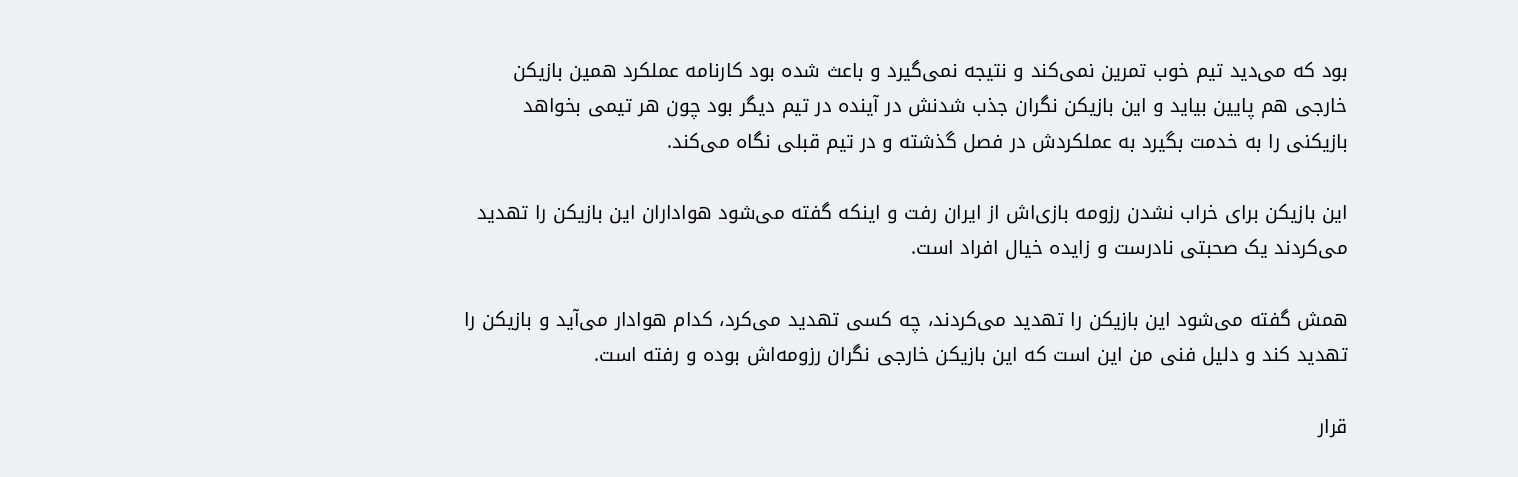بود که می‌دید تیم خوب تمرین نمی‌کند و نتیجه نمی‌گیرد و باعث شده بود کارنامه عملکرد همین بازیکن خارجی هم پایین بیاید و این بازیکن نگران جذب شدنش در آینده در تیم دیگر بود چون هر تیمی بخواهد بازیکنی را به خدمت بگیرد به عملکردش در فصل گذشته و در تیم قبلی نگاه می‌کند.

این بازیکن برای خراب نشدن رزومه بازی‌اش از ایران رفت و اینکه گفته می‌شود هواداران این بازیکن را تهدید می‌کردند یک صحبتی نادرست و زایده خیال افراد است.

همش گفته می‌شود این بازیکن را تهدید می‌کردند، چه کسی تهدید می‌کرد، کدام هوادار می‌آید و بازیکن را تهدید کند و دلیل فنی من این است که این بازیکن خارجی نگران رزومه‌اش بوده و رفته است.

قرار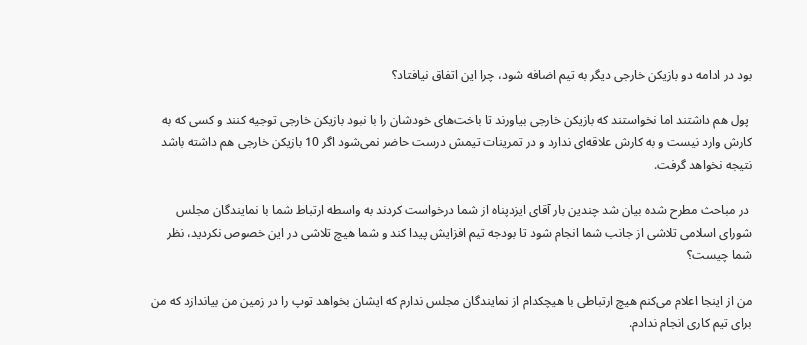بود در ادامه دو بازیکن خارجی دیگر به تیم اضافه شود، چرا این اتفاق نیافتاد؟

 پول هم داشتند اما نخواستند که بازیکن خارجی بیاورند تا باخت‌های خودشان را با نبود بازیکن خارجی توجیه کنند و کسی که به کارش وارد نیست و به کارش علاقه‌ای ندارد و در تمرینات تیمش درست حاضر نمی‌شود اگر 10 بازیکن خارجی هم داشته باشد نتیجه نخواهد گرفت.

 در مباحث مطرح شده بیان شد چندین بار آقای ایزدپناه از شما درخواست کردند به واسطه ارتباط شما با نمایندگان مجلس شورای اسلامی تلاشی از جانب شما انجام شود تا بودجه تیم افزایش پیدا کند و شما هیچ تلاشی در این خصوص نکردید، نظر شما چیست؟

من از اینجا اعلام می‌کنم هیچ ارتباطی با هیچکدام از نمایندگان مجلس ندارم که ایشان بخواهد توپ را در زمین من بیاندازد که من برای تیم کاری انجام ندادم.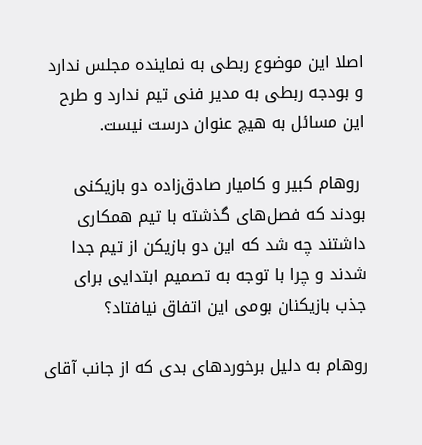اصلا این موضوع ربطی به نماینده مجلس ندارد و بودجه ربطی به مدیر فنی تیم ندارد و طرح این مسائل به هیچ عنوان درست نیست.

 روهام کبیر و کامیار صادق‌زاده دو بازیکنی بودند که فصل‌های گذشته با تیم همکاری داشتند چه شد که این دو بازیکن از تیم جدا شدند و چرا با توجه به تصمیم ابتدایی برای جذب بازیکنان بومی این اتفاق نیافتاد؟

روهام به دلیل برخوردهای بدی که از جانب آقای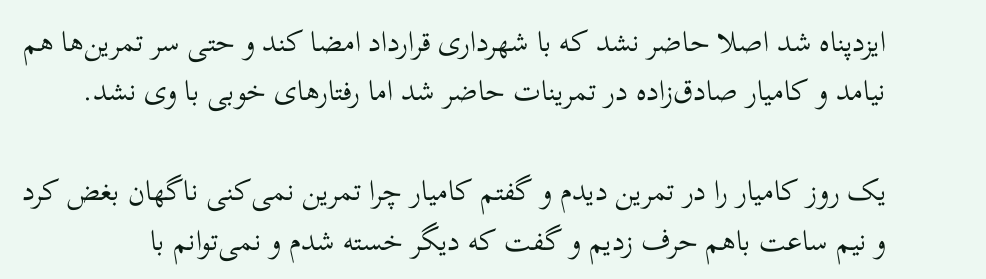ایزدپناه شد اصلا حاضر نشد که با شهرداری قرارداد امضا کند و حتی سر تمرین‌ها هم نیامد و کامیار صادق‌زاده در تمرینات حاضر شد اما رفتارهای خوبی با وی نشد.

یک روز کامیار را در تمرین دیدم و گفتم کامیار چرا تمرین نمی‌کنی ناگهان بغض کرد و نیم ساعت باهم حرف زدیم و گفت که دیگر خسته شدم و نمی‌توانم با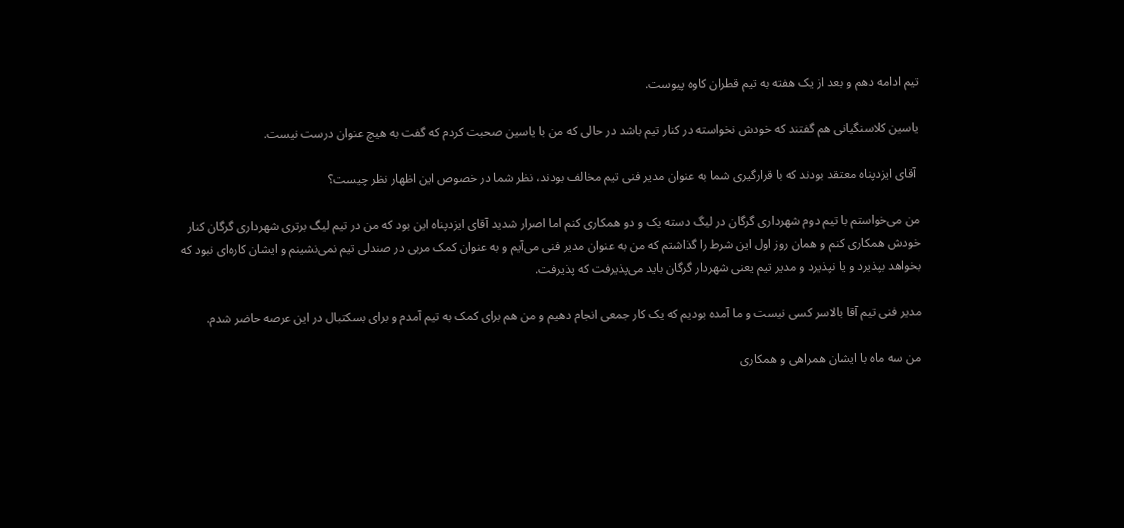تیم ادامه دهم و بعد از یک هفته به تیم قطران کاوه پیوست.

یاسین کلاسنگیانی هم گفتند که خودش نخواسته در کنار تیم باشد در حالی که من با یاسین صحبت کردم که گفت به هیچ عنوان درست نیست.

 آقای ایزدپناه معتقد بودند که با قرارگیری شما به عنوان مدیر فنی تیم مخالف بودند، نظر شما در خصوص این اظهار نظر چیست؟

من می‌خواستم با تیم دوم شهرداری گرگان در لیگ دسته یک و دو همکاری کنم اما اصرار شدید آقای ایزدپناه این بود که من در تیم لیگ برتری شهرداری گرگان کنار خودش همکاری کنم و همان روز اول این شرط را گذاشتم که من به عنوان مدیر فنی می‌آیم و به عنوان کمک مربی در صندلی تیم نمی‌نشینم و ایشان کاره‌ای نبود که بخواهد بپذیرد و یا نپذیرد و مدیر تیم یعنی شهردار گرگان باید می‌پذیرفت که پذیرفت.

مدیر فنی تیم آقا بالاسر کسی نیست و ما آمده بودیم که یک کار جمعی انجام دهیم و من هم برای کمک به تیم آمدم و برای بسکتبال در این عرصه حاضر شدم.

من سه ماه با ایشان همراهی و همکاری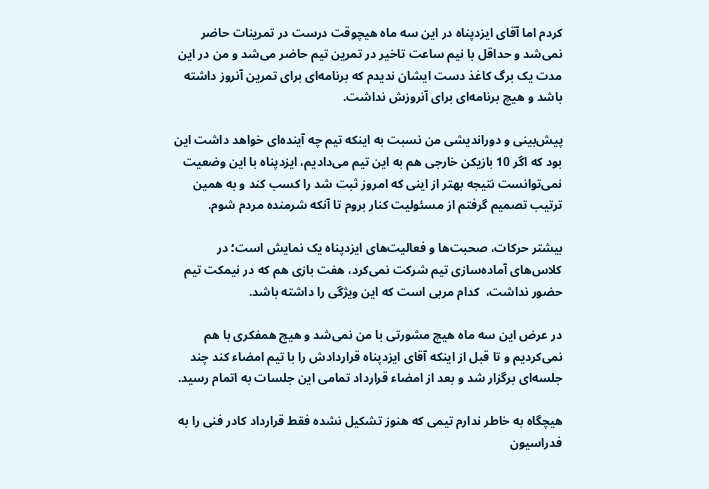کردم اما آقای ایزدپناه در این سه ماه هیچوقت درست در تمرینات حاضر نمی‌شد و حداقل با نیم ساعت تاخیر در تمرین تیم حاضر می‌شد و من در این مدت یک برگ کاغذ دست ایشان ندیدم که برنامه‌ای برای تمرین آنروز داشته باشد و هیچ برنامه‌ای برای آنروزش نداشت.

پیش‌بینی و دوراندیشی من نسبت به اینکه تیم چه آینده‌ای خواهد داشت این بود که اگر 10 بازیکن خارجی هم به این تیم می‌دادیم، ایزدپناه با این وضعیت نمی‌توانست نتیجه بهتر از اینی که امروز ثبت شد را کسب کند و به همین ترتیب تصمیم گرفتم از مسئولیت کنار بروم تا آنکه شرمنده مردم شوم.

بیشتر حرکات، صحبت‌ها و فعالیت‌های ایزدپناه یک نمایش است؛ در کلاس‌های آماده‌سازی تیم شرکت نمی‌کرد، هفت بازی هم که در نیمکت تیم حضور نداشت،  کدام مربی است که این ویژگی را داشته باشد.

در عرض این سه ماه هیچ مشورتی با من نمی‌شد و هیچ همفکری با هم نمی‌کردیم و تا قبل از اینکه آقای ایزدپناه قراردادش را با تیم امضاء کند چند جلسه‌ای برگزار شد و بعد از امضاء قرارداد تمامی این جلسات به اتمام رسید.

هیچگاه به خاطر ندارم تیمی که هنوز تشکیل نشده فقط قرارداد کادر فنی را به فدراسیون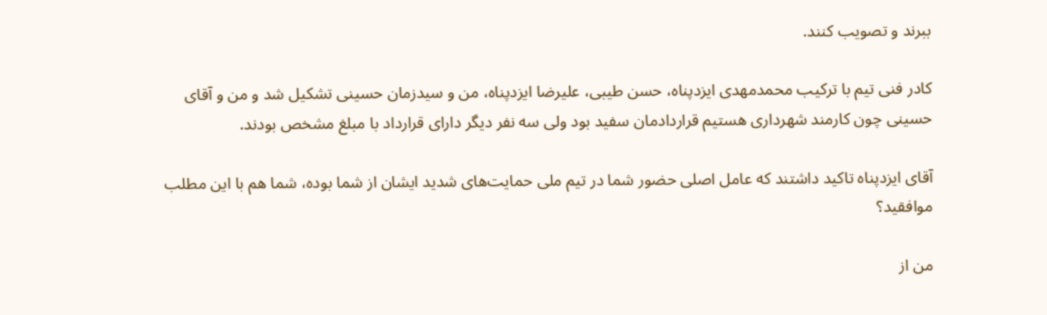ببرند و تصویب کنند.

کادر فنی تیم با ترکیب محمدمهدی ایزدپناه، حسن طیبی، علیرضا ایزدپناه، من و سیدزمان حسینی تشکیل شد و من و آقای حسینی چون کارمند شهرداری هستیم قراردادمان سفید بود ولی سه نفر دیگر دارای قرارداد با مبلغ مشخص بودند.

آقای ایزدپناه تاکید داشتند که عامل اصلی حضور شما در تیم ملی حمایت‌های شدید ایشان از شما بوده، شما هم با این مطلب موافقید؟

من از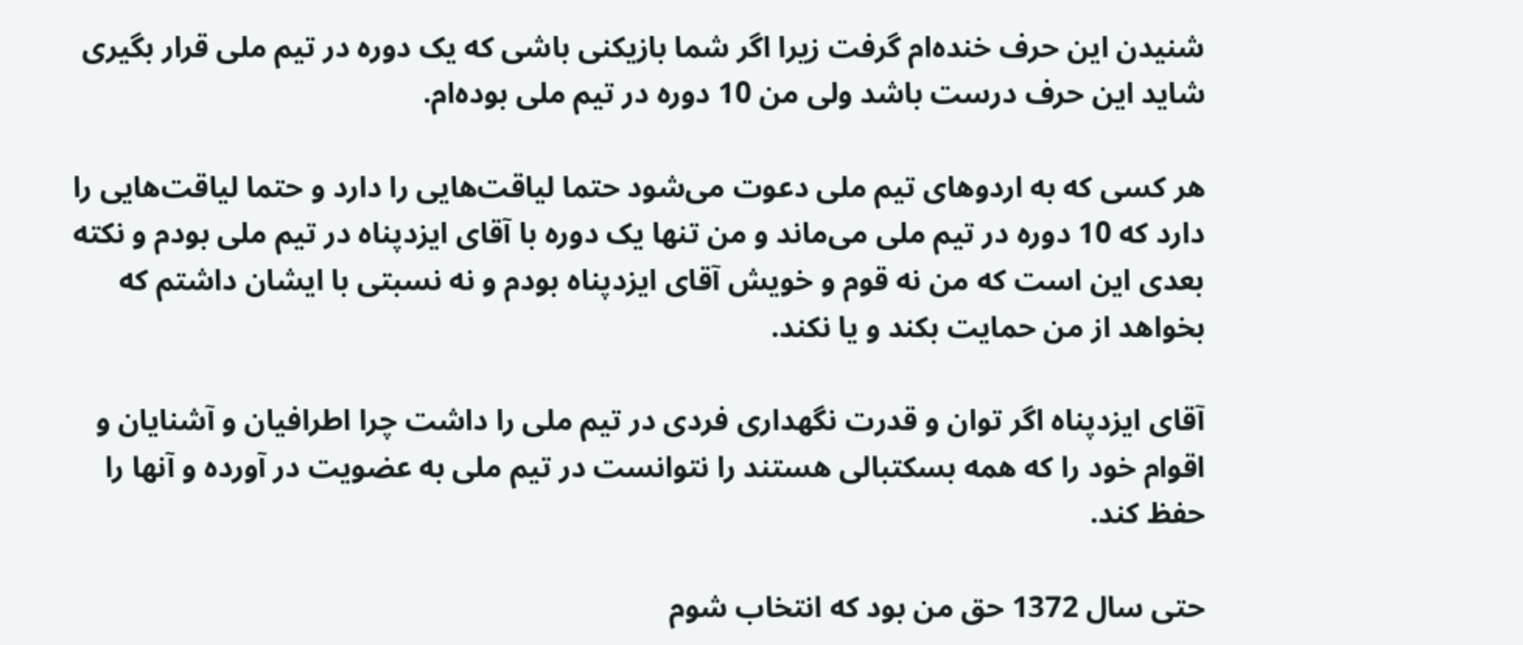شنیدن این حرف خنده‌ام گرفت زیرا اگر شما بازیکنی باشی که یک دوره در تیم ملی قرار بگیری شاید این حرف درست باشد ولی من 10 دوره در تیم ملی بوده‌ام.

هر کسی که به اردوهای تیم ملی دعوت می‌شود حتما لیاقت‌هایی را دارد و حتما لیاقت‌هایی را دارد که 10 دوره در تیم ملی می‌ماند و من تنها یک دوره با آقای ایزدپناه در تیم ملی بودم و نکته بعدی این است که من نه قوم و خویش آقای ایزدپناه بودم و نه نسبتی با ایشان داشتم که بخواهد از من حمایت بکند و یا نکند.

آقای ایزدپناه اگر توان و قدرت نگهداری فردی در تیم ملی را داشت چرا اطرافیان و آشنایان و اقوام خود را که همه بسکتبالی هستند را نتوانست در تیم ملی به عضویت در آورده و آنها را حفظ کند.

حتی سال 1372 حق من بود که انتخاب شوم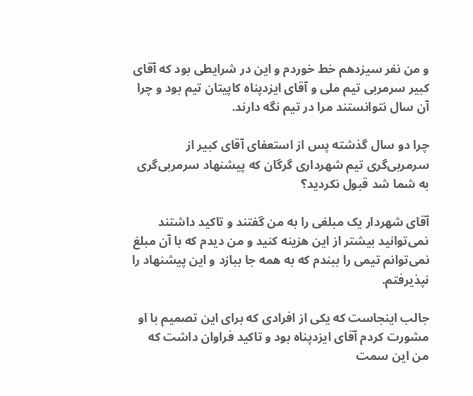و من نفر سیزدهم خط خوردم و این در شرایطی بود که آقای کبیر سرمربی تیم ملی و آقای ایزدپناه کاپیتان تیم بود و چرا آن سال نتوانستند مرا در تیم نگه دارند.

چرا دو سال گذشته پس از استعفای آقای کبیر از سرمربی‌گری تیم شهرداری گرگان که پیشنهاد سرمربی‌گری به شما شد قبول نکردید؟

آقای شهردار یک مبلغی را به من گفتند و تاکید داشتند نمی‌توانید بیشتر از این هزینه کنید و من دیدم که با آن مبلغ نمی‌توانم تیمی را ببندم که به همه جا ببازد و این پیشنهاد را نپذیرفتم.

جالب اینجاست که یکی از افرادی که برای این تصمیم با او مشورت کردم آقای ایزدپناه بود و تاکید فراوان داشت که من این سمت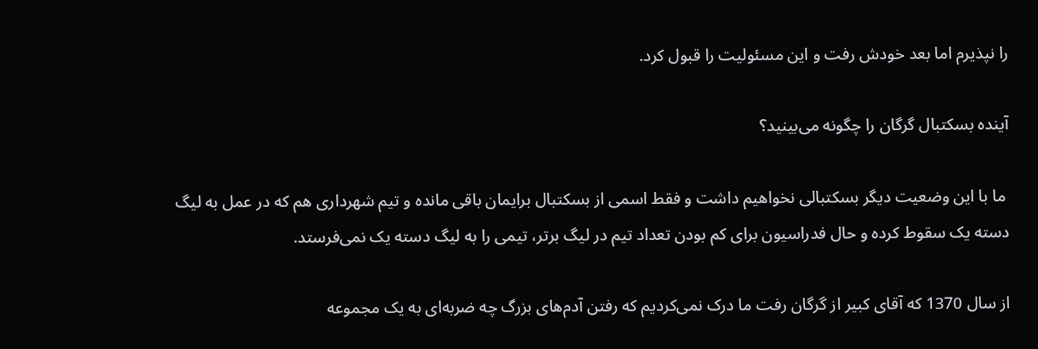را نپذیرم اما بعد خودش رفت و این مسئولیت را قبول کرد.

آینده بسکتبال گرگان را چگونه می‌بینید؟

 ما با این وضعیت دیگر بسکتبالی نخواهیم داشت و فقط اسمی از بسکتبال برایمان باقی مانده و تیم شهرداری هم که در عمل به لیگ دسته یک سقوط کرده و حال فدراسیون برای کم بودن تعداد تیم در لیگ برتر، تیمی را به لیگ دسته یک نمی‌فرستد.

از سال 1370 که آقای کبیر از گرگان رفت ما درک نمی‌کردیم که رفتن آدم‌های بزرگ چه ضربه‌ای به یک مجموعه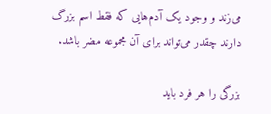می‌زند و وجود یک آدم‌هایی که فقط اسم بزرگ دارند چقدر می‌تواند برای آن مجموعه مضر باشد.

بزرگی را هر فرد باید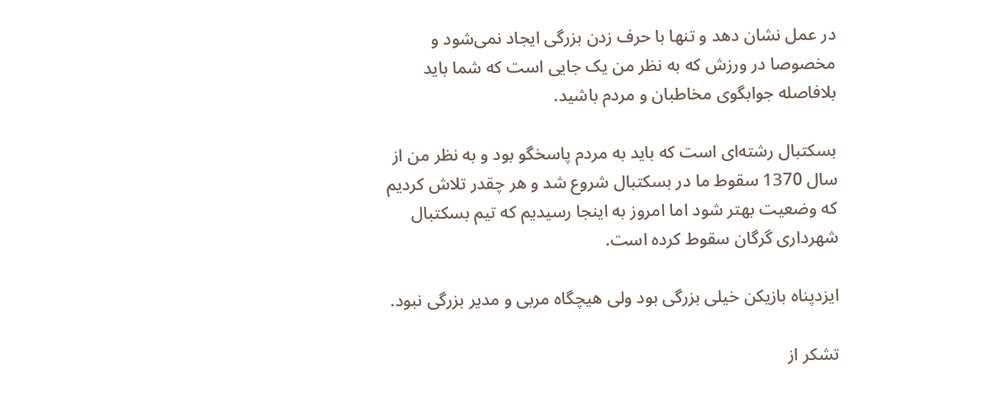در عمل نشان دهد و تنها با حرف زدن بزرگی ایجاد نمی‌شود و مخصوصا در ورزش که به نظر من یک جایی است که شما باید بلافاصله جوابگوی مخاطبان و مردم باشید.

بسکتبال رشته‌ای است که باید به مردم پاسخگو بود و به نظر من از سال 1370 سقوط ما در بسکتبال شروع شد و هر چقدر تلاش کردیم که وضعیت بهتر شود اما امروز به اینجا رسیدیم که تیم بسکتبال شهرداری گرگان سقوط کرده است.

ایزدپناه بازیکن خیلی بزرگی بود ولی هیچگاه مربی و مدیر بزرگی نبود.

تشکر از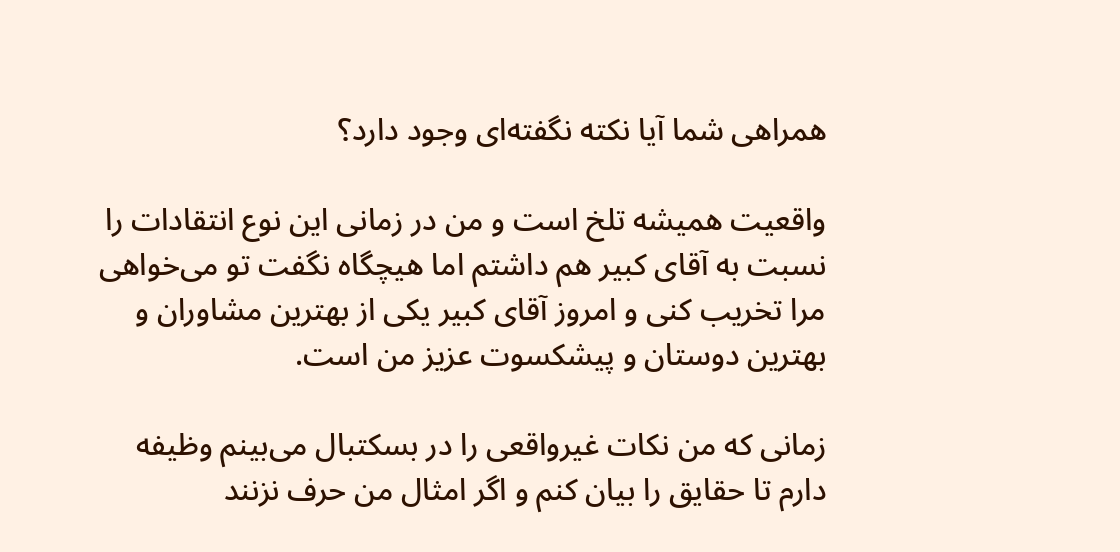همراهی شما آیا نکته نگفته‌ای وجود دارد؟

واقعیت همیشه تلخ است و من در زمانی این نوع انتقادات را نسبت به آقای کبیر هم داشتم اما هیچگاه نگفت تو می‌خواهی مرا تخریب کنی و امروز آقای کبیر یکی از بهترین مشاوران و بهترین دوستان و پیشکسوت عزیز من است.

زمانی که من نکات غیرواقعی را در بسکتبال می‌بینم وظیفه دارم تا حقایق را بیان کنم و اگر امثال من حرف نزنند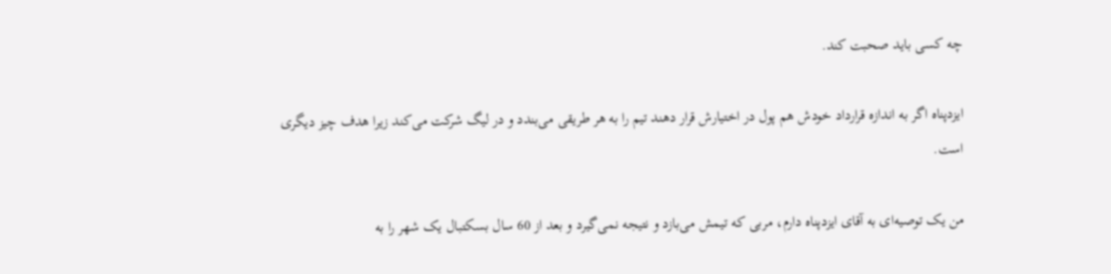چه کسی باید صحبت کند.

ایزدپناه اگر به اندازه قرارداد خودش هم پول در اختیارش قرار دهند تیم را به هر طریقی می‌بندد و در لیگ شرکت می‌کند زیرا هدف چیز دیگری است.

من یک توصیه‌ای به آقای ایزدپناه دارم، مربی که تیمش می‌بازد و نتیجه نمی‌گیرد و بعد از 60 سال بسکتبال یک شهر را به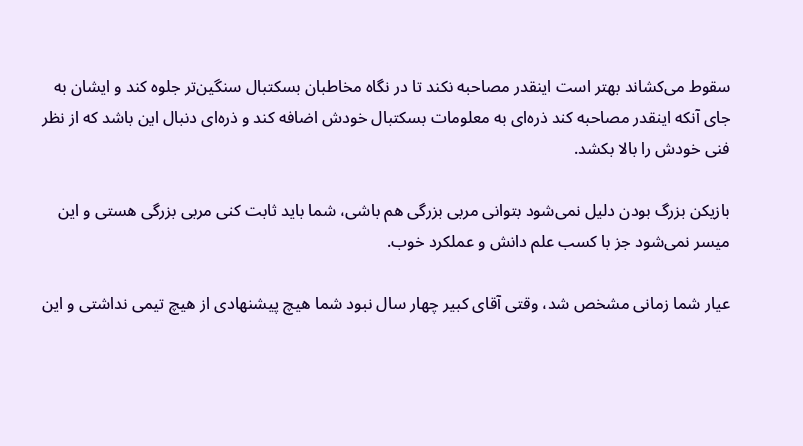سقوط می‌کشاند بهتر است اینقدر مصاحبه نکند تا در نگاه مخاطبان بسکتبال سنگین‌تر جلوه کند و ایشان به جای آنکه اینقدر مصاحبه کند ذره‌ای به معلومات بسکتبال خودش اضافه کند و ذره‌ای دنبال این باشد که از نظر فنی خودش را بالا بکشد.

بازیکن بزرگ بودن دلیل نمی‌شود بتوانی مربی بزرگی هم باشی، شما باید ثابت کنی مربی بزرگی هستی و این میسر نمی‌شود جز با کسب علم دانش و عملکرد خوب.

عیار شما زمانی مشخص شد، وقتی آقای کبیر چهار سال نبود شما هیچ پیشنهادی از هیچ تیمی نداشتی و این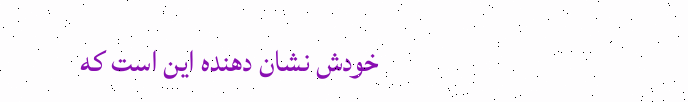خودش نشان دهنده این است که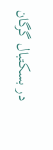در بسکتبال گرگان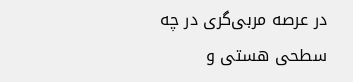در عرصه مربی‌گری در چه سطحی هستی و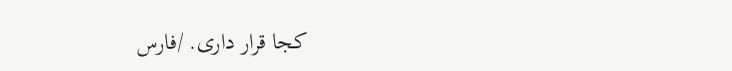کجا قرار داری. /فارس